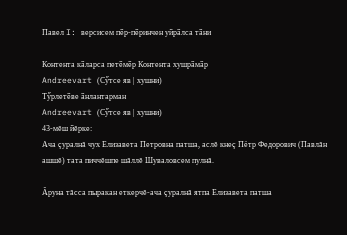Павел I: версисем пӗр-пӗринчен уйрӑлса тӑни

Контента кӑларса петӗмӗр Контента хушрӑмӑр
Andreevart (Сӳтсе яв | хушни)
Тӳрлетӗве ӑнлантарман
Andreevart (Сӳтсе яв | хушни)
43-мĕш йĕрке:
Ача çуралнă чух Елизавета Петровна патша, аслĕ кнеç Пётр Федорович (Павлăн ашшĕ) тата пиччĕшпе шăллĕ Шуваловсем пулнă.

Ăруна тăсса пыракан еткерчĕ-ача çуралнă ятпа Елизавета патша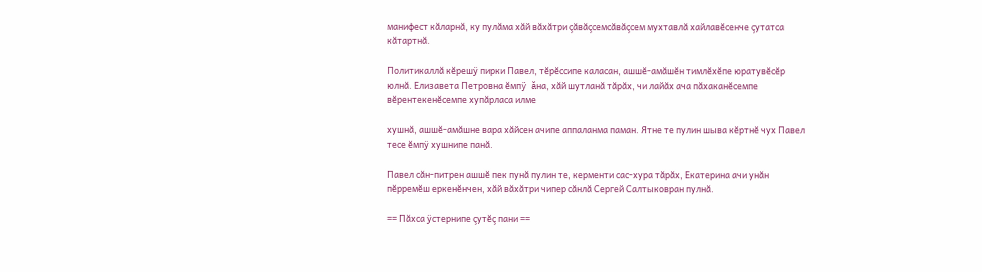манифест кăларнă, ку пулăма хăй вăхăтри çăвăçсемсăвăçсем мухтавлă хайлавĕсенче çутатса кăтартнă.

Политикаллă кĕрешÿ пирки Павел, тĕрĕссипе каласан, ашшĕ-амăшĕн тимлĕхĕпе юратувĕсĕр юлнă. Елизавета Петровна ĕмпÿ ăна, хăй шутланă тăрăх, чи лайăх ача пăхаканĕсемпе вĕрентекенĕсемпе хупăрласа илме

хушнă, ашшĕ-амăшне вара хăйсен ачипе аппаланма паман. Ятне те пулин шыва кĕртнĕ чух Павел тесе ĕмпÿ хушнипе панă.

Павел сăн-питрен ашшĕ пек пунă пулин те, керменти сас-хура тăрăх, Екатерина ачи унăн пĕрремĕш еркенĕнчен, хăй вăхăтри чипер сăнлă Сергей Салтыковран пулнă.

== Пăхса ÿстернипе çутĕç пани ==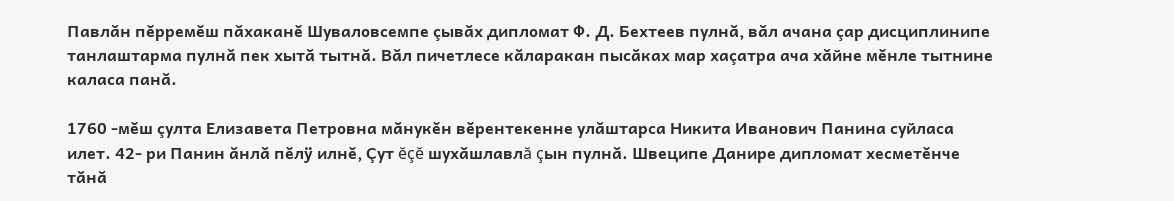Павлăн пĕрремĕш пăхаканĕ Шуваловсемпе çывăх дипломат Ф. Д. Бехтеев пулнă, вăл ачана çар дисциплинипе танлаштарма пулнă пек хытă тытнă. Вăл пичетлесе кăларакан пысăках мар хаçатра ача хăйне мĕнле тытнине каласа панă.

1760 -мĕш çулта Елизавета Петровна мăнукĕн вĕрентекенне улăштарса Никита Иванович Панина суйласа илет. 42- ри Панин ăнлă пĕлÿ илнĕ, Çут ĕçĕ шухăшлавлă çын пулнă. Швеципе Данире дипломат хесметĕнче тăнă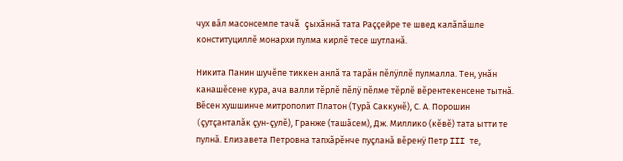чух вăл масонсемпе тачă çыхăннă тата Раççейре те швед калăпăшле конституциллĕ монархи пулма кирлĕ тесе шутланă.

Никита Панин шучĕпе тиккен анлă та тарăн пĕлÿллĕ пулмалла. Тен, унăн канашĕсене кура, ача валли тĕрлĕ пĕлÿ пĕлме тĕрлĕ вĕрентекенсене тытнă. Вĕсен хушшинче митрополит Платон (Турă Саккунĕ), С. А. Порошин (çутçанталăк çун-çулĕ), Гранже (ташăсем), Дж. Миллико (кĕвĕ) тата ытти те пулнă. Елизавета Петровна тапхăрĕнче пуçланă вĕренÿ Петр III те,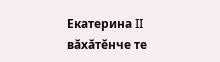Екатерина II вăхăтĕнче те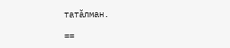татăлман.

==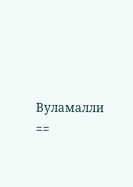Вуламалли ==